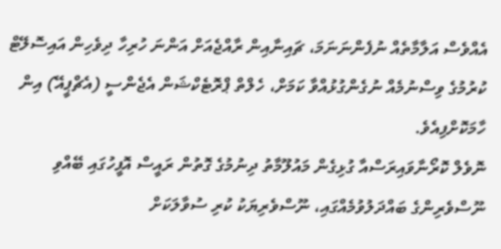އެއްވެސް އަލާމާތެއް ނުފެންނަނަމަ، ޗައިނާއިން ރާއްޖެއަށް އަންނަ ހުރިހާ ދިވެހިން އައިސޮލޭޓް ކުރުމުގެ ވިސްނުމެއް ނުގެންގުޅުއްވާ ކަމަށް، ހެލްތް ޕްރޮޓެކްޝަން އެޖެންސީ (އެޗްޕީއޭ) އިން ހާމަކޮށްފިއެވެ.
ނޮވެލް ކޮރޯނާވައިރަސްއާ ގުޅިގެން މައުލޫމާތު ދިނުމުގެ ގޮތުން ރައީސް އޮފީހުގައި ބޭއްވި ނޫސްވެރިންގެ ބައްދަލުވުމެއްގައި، ނޫސްވެރިޔަކު ކުރި ސުވާލަކަށް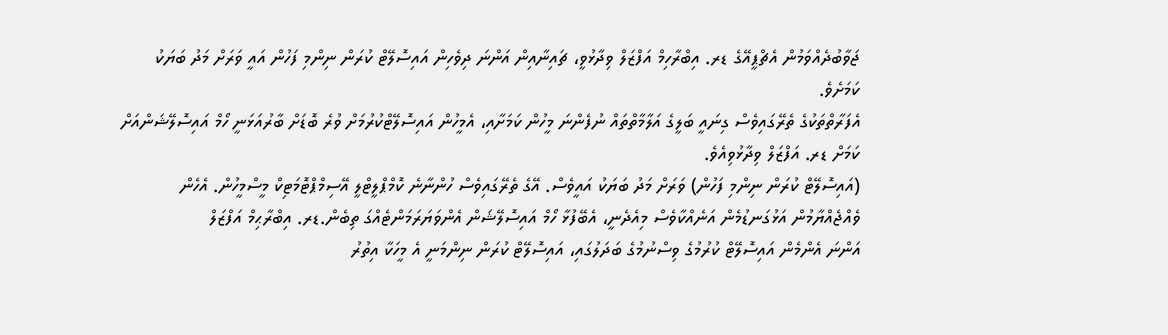ޖަވާބުދެއްވަމުން އެޗްޕީއޭގެ ޑރ. އިބްރާހިމް އަފްޒަލް ވިދާޅުވީ، ޗައިނާއިން އަންނަ ދިވެހިން އައިސޮލޭޓް ކުރަން ނިންމި ފަހުން އައީ ވަރަށް މަދު ބަޔަކު ކަމަށެވެ.
އެފަރާތްތަކުގެ ތެރޭގައިވެސް ގިނައީ ބަލީގެ އަލާމާތްތައް ނުފެންނަ މީހުން ކަމަށާއި، އެމީހުން އައިސޮލޭޓްކުރުމަށް ވުރެ ބޮޑަށް ބާރުއަޅަނީ ހޯމް އައިސޮލޭޝަންއަށް ކަމަށް ޑރ. އަފްޒަލް ވިދާޅުވިއެވެ.
(އައިސޮލޭޓް ކުރަން ނިންމި ފަހުން) ވަރަށް މަދު ބަޔަކު އައީވެސް. އޭގެ ތެރޭގައިވެސް ހުންނާނެ ކޮމްޕްލީޓްލީ އޭސިމްޕްޓޮމަޓިކް މީސްމީހުން. އެހެން ވެއްޖެއްޔާމުން އަޅުގަނޑުމެން އަނެއްކާވެސް މިއެދެނީ، އެބޭފުޅާ ހޯމް އައިސޮލޭޝަން އެންވަޔަރަމަންޓެއްގަ ތިބެން.ޑރ. އިބްރާޙިމް އަފްޒަލް
އަންނަ އެންމެން އައިސޮލޭޓް ކުރުމުގެ ވިސްނުމުގެ ބަދަލުގައި، އައިސޮލޭޓް ކުރަން ނިންމަނީ އެ މީހަކާ އިތުރު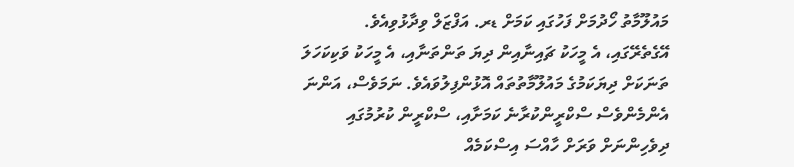މައުލޫމާތު ހޯދުމަށް ފަހުގައި ކަމަށް ޑރ. އަފްޒަލް ވިދާޅުވިއެވެ.
އޭގެތެރޭގައި، އެ މީހަކު ޗައިނާއިން ދިޔަ ތަންތަނާއި، އެ މީހަކު ވަކިކަހަލަ ތަނަކަށް ދިޔަކަމުގެ މައުލޫމާތުތައް އޮޅުންފިލުވައެވެ. ނަމަވެސް، އަންނަ އެންމެންވެސް ސްކްރީންކުރާނެ ކަމަށާއި، ސްކްރީން ކުރުމުގައި ދިވެހިންނަށް ވަރަށް ހާއްސަ އިސްކަމެއް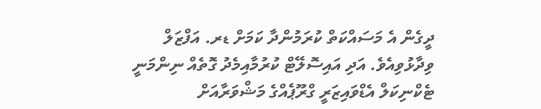ދީގެން އެ މަސައްކަތް ކުރަމުންދާ ކަމަށް ޑރ. އަފްޒަލް ވިދާޅުވިއެވެ. އަދި އައިސޮލޭޓް ކުރުމާއިމެދު ގޮތެއް ނިންމަނީ ޓެކްނިކަލް އެޑްވައިޒަރީ ގްރޫޕެއްގެ މަޝްވަރާއަށް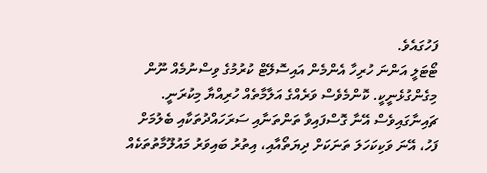ފަހުގައެވެ.
ޓޯޓަލީ އަންނަ ހުރިހާ އެންމެން އައިސޮލޭޓް ކުރުމުގެ ވިސްނުމެއް ނޫން މިގެންގުޅެނީކީ. ކޮންމެވެސް ވަރެއްގެ އަލާމާތެއް ހުރިއްޔާ މިކުރަނީ. ޗައިނާގައިވެސް އޭނާ ގޮސްފައިވާ ތަންތަނާއި ސަރަހައްދުތަކާއި ބެލުމަށް ފަހު، އޭނަ ވަކިކަހަލަ ތަނަކަށް ދިޔަތޯއާއި، އިތުރު ބައިވަރު މައުލޫމާތުތަކެއް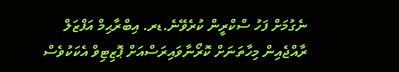ނެގުމަށް ފަހު ސްކްރީން ކުރެވޭނެ.ޑރ. އިބްރާޙިމް އަފްޒަލް
ރާއްޖެއިން މިހާތަނަށް ކޮރޯނާވައިރަސްއަށް ޕޮޒިޓިވް އެކަކުވެސް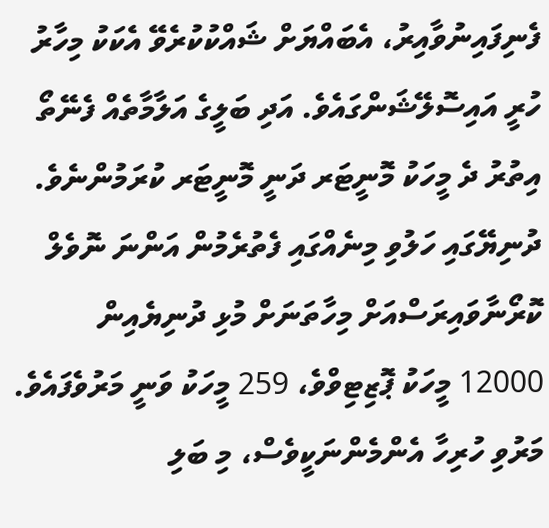ފެނިފައިނުވާއިރު، އެބައްޔަށް ޝައްކުކުރެވޭ އެކަކު މިހާރު ހުރީ އައިސޮލޭޝަންގައެވެ. އަދި ބަލީގެ އަލާމާތެއް ފެނޭތޯ އިތުރު ދެ މީހަކު މޮނީޓަރ ދަނީ މޮނީޓަރ ކުރަމުންނެވެ.
ދުނިޔޭގައި ހަލުވި މިނެއްގައި ފެތުރެމުން އަންނަ ނޮވެލް ކޮރޯނާވައިރަސްއަށް މިހާތަނަށް މުޅި ދުނިޔެއިން 12000 މީހަކު ޕޮޒިޓިވްވެ، 259 މީހަކު ވަނީ މަރުވެފައެވެ. މަރުވި ހުރިހާ އެންމެންނަކީވެސް، މި ބަލި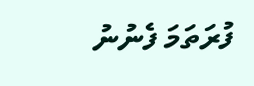ފުރަތަމަ ފެނުނު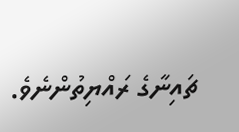ޗައިނާގެ ރައްޔިތުންނެވެ.